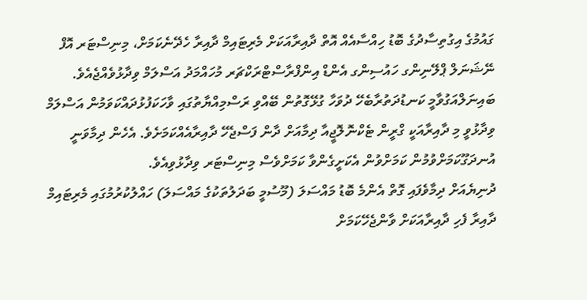ގައުމުގެ އިގުތިސާދުގެ ބޮޑު ހިއްސާއެއް އޮތް ދާއިރާއަކަށް މެރިޓައިމް ދާއިރާ ހެދޭނެކަމަށް، މިނިސްޓަރ އޮފް ނޭޝަނަލް ޕްލޭނިންގ ހައުސިންގ އެންޑް އިންފްރާސްޓްރަކްޗަރ މުހައްމަދު އަސްލަމް ވިދާޅުވެއްޖެއެވެ.
ބައިނަލްއަގުވާމީ ކަނޑުދަތުރާބެހޭ ދުވަހާ ގުޅޭގޮތުން ބޭއްވި ރަސްމިއްޔާތުގައި ވާހަކަފުޅުދައްކަވަމުން އަސްލަމް ވިދާޅުވީ މި ދާއިރާއަކީ ގްރީން ޓެކްނޮލޮޖީއާ ދިމާއަށް ދާން ފަސްޖެހޭ ދާއިރާއެއްކަމަށެވެ. އެހެން ދިމާވަނީ އުނދަގޫކަމަށްވުމުން ކަމަށްވުން އެކަށީގެންވާ ކަމަށްވެސް މިނިސްޓަރ ވިދާޅުވިއެވެ.
ދުނިޔެއަށް ދިމާވެފައި ގޮތް އެންމެ ބޮޑު މައްސަލަ (މޫސުމީ ބަދަލުތަކުގެ މައްސަލަ) ހައްލުކުރުމުގައި މެރިޓައިމް ދާއިރާ ފެހި ދާއިރާއަކަށް ވާންޖެހޭކަމަށް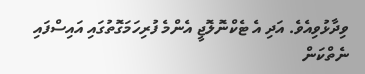ވިދާޅުވިއެވެ. އަދި އެ ޓެކްނޮލޮޖީ އެންމެ ފުރިހަމަގޮތުގައި އައިސްފައި ނެތްކަން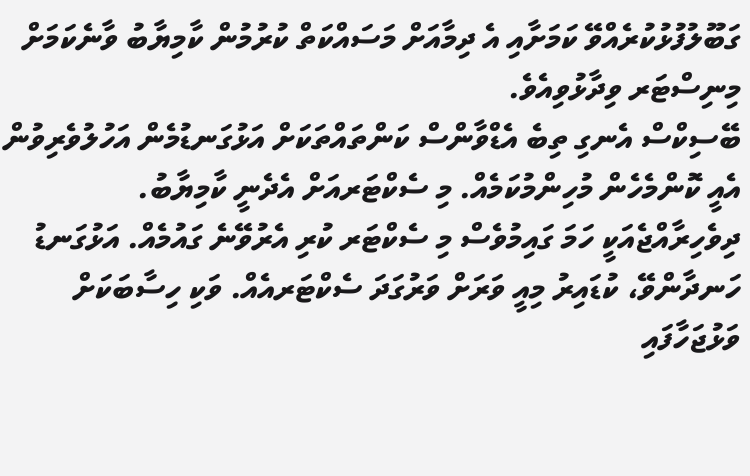ގަބޫލުފުޅުކުރެއްވޭ ކަމަށާއި އެ ދިމާއަށް މަސައްކަތް ކުރުމުން ކާމިޔާބު ވާނެކަމަށް މިނިސްޓަރ ވިދާޅުވިއެވެ.
ބޭސިކްސް އެނގި ތިބެ އެޑްވާންސް ކަންތައްތަކަށް އަޅުގަނޑުމެން އަހުލުވެރިވުން އެއީ ކޮންމެހެން މުހިންމުކަމެއް. މި ސެކްޓަރއަށް އެދެނީ ކާމިޔާބު. ދިވެހިރާއްޖެއަކީ ހަމަ ގައިމުވެސް މި ސެކްޓަރ ކުރި އެރުވޭނެ ގައުމެއް. އަޅުގަނޑު ހަނދާންވޭ، ކުޑައިރު މިއީ ވަރަށް ވަރުގަދަ ސެކްޓަރއެއް. ވަކި ހިސާބަކަށް ވަޅުޖަހާފައި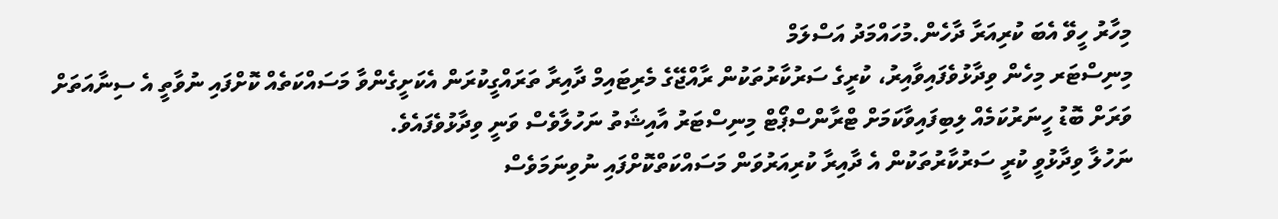މިހާރު ހީވޭ އެބަ ކުރިއަރާ ދާހެން.މުހައްމަދު އަސްލަމް
މިނިސްޓަރ މިހެން ވިދާޅުވެފައިވާއިރު، ކުރީގެ ސަރުކާރުތަކުން ރާއްޖޭގެ މެރިޓައިމް ދާއިރާ ތަރައްގީކުރަން އެކަށީގެންވާ މަސައްކަތެއް ކޮށްފައި ނުވާތީ އެ ސިނާއަތަށް ވަރަށް ބޮޑު ހީނަރުކަމެއް ލިބިފައިވާކަމަށް ޓްރާންސްޕޯޓް މިނިސްޓަރު އާއިޝަތު ނަހުލާވެސް ވަނީ ވިދާޅުވެފައެވެ.
ނަހުލާ ވިދާޅުވީ ކުރީ ސަރުކާރުތަކުން އެ ދާއިރާ ކުރިއަރުވަން މަސައްކަތްކޮށްފައި ނުވިނަމަވެސް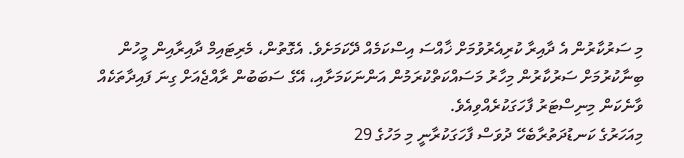މި ސަރުކާރުން އެ ދާއިރާ ކުރިއެރުވުމަށް ޚާއްސަ އިސްކަމެއް ދޭކަމަށެވެ. އެގޮތުން، މެރިޓައިމް ދާއިރާއިން މީހުން ބިނާކުރުމަށް ސަރުކާރުން މިހާރު މަސައްކަތްކުރަމުން އަންނަކަމަށާއި، އޭގެ ސަބަބުން ރާއްޖެއަށް ގިނަ ފައިދާތަކެއް ވާނެކަން މިނިސްޓަރު ފާހަގަކުރެއްވިއެވެ.
މިއަހަރުގެ ކަނޑުދަތުރާބެހޭ ދުވަސް ފާހަގަކުރާނީ މި މަހުގެ 29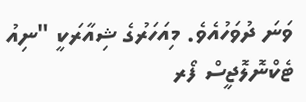ވަނަ ދުވަހުއެވެ. މިއަހަރުގެ ޝިއާރަކީ "ނިއު ޓެކްނޮލޮޖީސް ފޯރ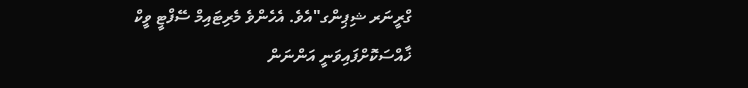ގްރީނަރ ޝިޕިންގ"އެވެ. އެހެންވެ މެރިޓައިމް ސޭފްޓީ ވީކް ޚާއްސަކޮށްފައިވަނީ އަންނަން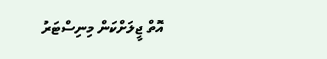އޮތް ޖީލަށްކަން މިނިސްޓަރު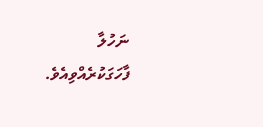ނަހުލާ ފާހަގަކުރެއްވިއެވެ.